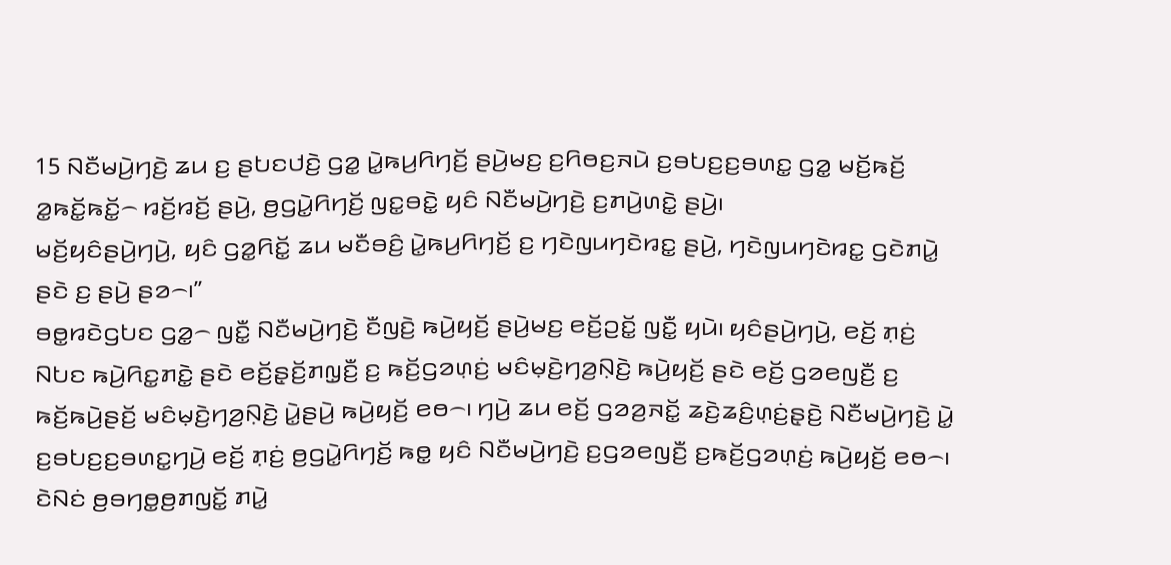15 ꤡꤢꤪꤗꤣꤧ꤬ꤚꤢꤧ꤬ ꤘꤣ ꤢ꤬ ꤔꤝꤢꤓꤢꤧ꤬ ꤞꤤ꤭ ꤣꤧ꤭ꤒꤣ꤬ꤖꤚꤢꤩ꤬ ꤔꤣꤧ꤬ꤗꤢ꤬ ꤢ꤬ꤖꤥꤢ꤬ꤏꤣꤧ ꤢ꤬ꤋꤝꤢ꤬ꤢ꤬ꤋꤛꤢ꤭ ꤞꤤ꤭ ꤗꤢꤩ꤬ꤒꤢꤩ꤬ ꤤ꤭ꤒꤢꤩ꤭ꤒꤢꤩ꤭꤮ ꤙꤢꤩ꤬ꤙꤢꤩ꤬ ꤔꤣꤧ꤬, ꤥ꤬ꤞꤣꤧ꤭ꤖꤚꤢꤩ꤬ ꤜꤢ꤭ꤋꤢꤧ꤭ ꤟꤢꤨ ꤡꤢꤪꤗꤣꤧ꤬ꤚꤢꤧ꤬ ꤢ꤬ꤊꤣꤧ꤬ꤛꤢꤧ꤭ ꤔꤣꤧ꤬꤯
ꤗꤢꤩ꤬ꤟꤢꤨꤔꤣꤧ꤬ꤚꤣꤧ꤬, ꤟꤢꤨ ꤞꤤ꤭ꤖꤢꤩ꤭ ꤘꤣ ꤗꤢꤪꤋꤢꤨ꤬ ꤣꤧ꤭ꤒꤣ꤬ꤖꤚꤢꤩ꤬ ꤢ꤬ ꤚꤢꤧꤜꤣꤚꤢꤧꤙꤢ꤭ ꤔꤣꤧ꤬, ꤚꤢꤧꤜꤣꤚꤢꤧꤙꤢ꤭ ꤞꤢꤧꤊꤣꤧ꤭ ꤔꤢꤧ ꤢ꤬ ꤔꤣꤧ꤬ ꤔꤤ꤮꤯”
ꤋꤥ꤭ꤙꤢꤧꤞꤝꤢ ꤞꤤ꤭꤮ ꤜꤢꤪ꤭ ꤡꤢꤪꤗꤣꤧ꤬ꤚꤢꤧ꤬ ꤢꤪꤜꤢꤧ꤬ ꤒꤣꤧ꤬ꤟꤢꤩ꤬ ꤔꤣꤧ꤬ꤗꤢ꤬ ꤕꤢꤩ꤬ꤑꤢꤩ꤭ ꤜꤢꤪ꤭ ꤟꤣꤧ꤯ ꤟꤢꤨꤔꤣꤧ꤬ꤚꤣꤧ꤬, ꤕꤢꤩ꤬ ꤊ꤫ꤢꤦ꤬ ꤡꤝꤢ ꤒꤣꤧ꤬ꤖꤢ꤭ꤊꤢꤧ꤭ ꤔꤢꤧ ꤕꤢꤩ꤬ꤔ꤫ꤢꤩ꤬ꤊꤜ꤫ꤢꤪ꤬ ꤢ꤬ ꤒꤢꤩ꤬ꤞꤤꤛ꤫ꤢꤦ꤬ ꤗꤢꤨꤗ꤫ꤢꤧ꤬ꤚꤤ꤬ꤡ꤫ꤢꤧ꤬ ꤒꤣꤧ꤬ꤟꤢꤩ꤬ ꤔꤢꤧ ꤕꤢꤩ꤬ ꤞꤤꤕꤜꤢꤪ꤬ ꤢ꤬ ꤒꤢꤩ꤬ꤒꤣꤧ꤬ꤔꤢꤩ꤬ ꤗꤢꤨꤗ꤫ꤢꤧ꤬ꤚꤤ꤬ꤡ꤫ꤢꤧ꤬ ꤣꤧ꤭ꤔꤣꤧ꤬ ꤒꤣꤧ꤬ꤟꤢꤩ꤬ ꤕꤥ꤮꤯ ꤚꤣꤧ꤬ ꤘꤣ ꤕꤢꤩ꤬ ꤞꤤꤤ꤬ꤏꤢꤩ꤭ ꤘꤢꤧ꤬ꤘꤢꤨ꤬ꤛ꤫ꤢꤦ꤬ꤔ꤫ꤢꤧ꤬ ꤡꤢꤪꤗꤣꤧ꤬ꤚꤢꤧ꤬ ꤣꤧ꤭ ꤢ꤬ꤋꤝꤢ꤬ꤢ꤬ꤋꤛꤢ꤭ꤚꤣꤧ꤬ ꤕꤢꤩ꤬ ꤊ꤫ꤢꤦ꤬ ꤥ꤬ꤞꤣꤧ꤭ꤖꤚꤢꤩ꤬ ꤒꤥ꤭ ꤟꤢꤨ ꤡꤢꤪꤗꤣꤧ꤬ꤚꤢꤧ꤬ ꤢ꤬ꤞꤤꤕꤜꤢꤪ꤬ ꤢ꤬ꤒꤢꤩ꤬ꤞꤤꤛ꤫ꤢꤦ꤬ ꤒꤣꤧ꤬ꤟꤢꤩ꤬ ꤕꤥ꤮꤯
ꤢꤧꤡꤢꤦ ꤥ꤬ꤋꤚꤥ꤭ꤥ꤬ꤊꤜꤢꤩ꤭ ꤊꤣꤧ꤭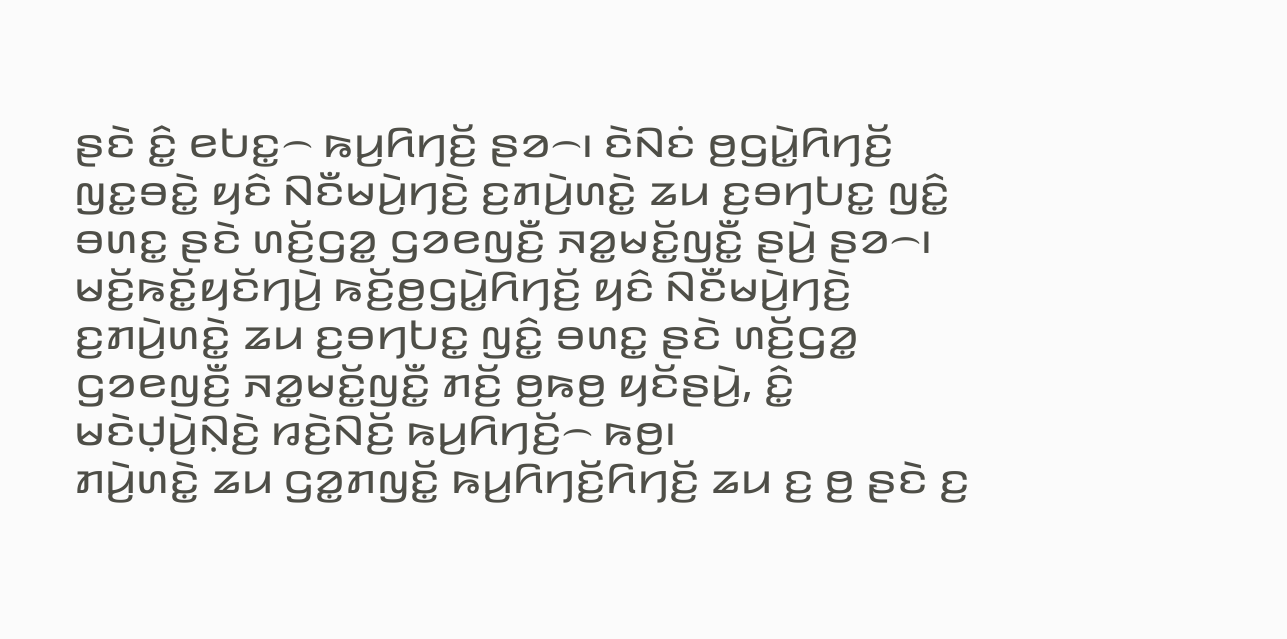ꤔꤢꤧ ꤢꤨ꤭ ꤕꤝꤢ꤭꤮ ꤒꤣ꤬ꤖꤚꤢꤩ꤬ ꤔꤤ꤮꤯ ꤢꤧꤡꤢꤦ ꤥ꤬ꤞꤣꤧ꤭ꤖꤚꤢꤩ꤬ ꤜꤢ꤭ꤋꤢꤧ꤭ ꤟꤢꤨ ꤡꤢꤪꤗꤣꤧ꤬ꤚꤢꤧ꤬ ꤢ꤬ꤊꤣꤧ꤬ꤛꤢꤧ꤭ ꤘꤣ ꤢ꤬ꤋꤚꤝꤢ꤭ ꤜꤢꤨ꤭ ꤋꤛꤢ꤭ ꤔꤢꤧ ꤛꤢꤩ꤬ꤞꤤ꤭ ꤞꤤꤕꤜꤢꤪ꤬ ꤏꤤ꤭ꤗꤢꤩ꤭ꤜꤢꤪ꤭ ꤔꤣꤧ꤬ ꤔꤤ꤮꤯ ꤗꤢꤩ꤬ꤒꤢꤩ꤭ꤟꤢꤩꤚꤣꤧ꤬ ꤒꤢꤩ꤬ꤥ꤬ꤞꤣꤧ꤭ꤖꤚꤢꤩ꤬ ꤟꤢꤨ ꤡꤢꤪꤗꤣꤧ꤬ꤚꤢꤧ꤬ ꤢ꤬ꤊꤣꤧ꤬ꤛꤢꤧ꤭ ꤘꤣ ꤢ꤬ꤋꤚꤝꤢ꤭ ꤜꤢꤨ꤭ ꤋꤛꤢ꤭ ꤔꤢꤧ ꤛꤢꤩ꤬ꤞꤤ꤭ ꤞꤤꤕꤜꤢꤪ꤬ ꤏꤤ꤭ꤗꤢꤩ꤭ꤜꤢꤪ꤭ ꤊꤢꤩ꤬ ꤥ꤬ꤒꤥ꤬ ꤟꤢꤩꤔꤣꤧ꤬, ꤢꤨ꤭ ꤗꤢꤧꤓ꤫ꤣꤧ꤬ꤡ꤫ꤢꤧ꤬ ꤙꤢꤧ꤬ꤡꤢꤩ꤬ ꤒꤣ꤬ꤖꤚꤢꤩ꤬꤮ ꤒꤥ꤬꤯
ꤊꤣꤧ꤬ꤛꤢꤧ꤭ ꤘꤣ ꤞꤤ꤭ꤊꤜꤢꤩ꤭ ꤒꤣ꤬ꤖꤚꤢꤩ꤬ꤖꤚꤢꤩ꤬ ꤘꤣ ꤢ꤬ ꤥ꤬ ꤔꤢꤧ ꤢ꤬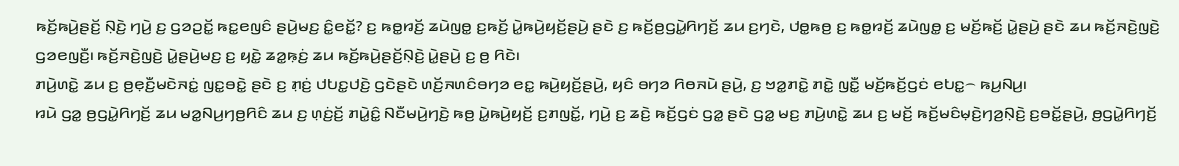ꤒꤢꤩ꤬ꤒꤣꤧ꤬ꤔꤢꤩ꤬ ꤡ꤫ꤢꤧ꤬ ꤚꤣꤧ꤬ ꤢ꤬ ꤞꤤꤑꤢꤩ꤭ ꤒꤢ꤭ꤕꤜꤢꤨ ꤔꤣꤧ꤬ꤗꤢ꤬ ꤢꤨ꤭ꤕꤢꤩ꤭? ꤢ꤬ ꤒꤥ꤭ꤙꤢꤩ꤬ ꤘꤣꤧꤜꤥ꤭ ꤢ꤬ꤒꤢꤩ꤬ ꤣꤧ꤭ꤒꤣꤧ꤬ꤟꤢꤩ꤬ꤔꤣꤧ꤬ ꤔꤢꤧ ꤢ꤬ ꤒꤢꤩ꤬ꤥ꤬ꤞꤣꤧ꤭ꤖꤚꤢꤩ꤬ ꤘꤣ ꤢ꤬ꤚꤢꤧ, ꤓꤥ꤭ꤒꤥ꤬ ꤢ꤬ ꤒꤥ꤭ꤙꤢꤩ꤬ ꤘꤣꤧꤜꤥ꤭ ꤢ꤬ ꤗꤢꤩ꤬ꤒꤢꤩ꤬ ꤣꤧ꤭ꤔꤣꤧ꤬ ꤔꤢꤧ ꤘꤣ ꤒꤢꤩ꤬ꤏꤢꤧ꤬ꤜꤢꤧ꤬ ꤞꤤꤕꤜꤢꤪ꤬꤯ ꤒꤢꤩ꤬ꤏꤢꤧ꤬ꤜꤢꤧ꤬ ꤣꤧ꤭ꤔꤣꤧ꤬ꤗꤢ꤬ ꤢ꤬ ꤟꤢꤧ꤭ ꤘꤤ꤭ꤒ꤫ꤢꤦ꤬ ꤘꤣ ꤒꤢꤩ꤬ꤒꤣꤧ꤬ꤔꤢꤩ꤬ꤡ꤫ꤢꤧ꤬ ꤣꤧ꤭ꤔꤣꤧ꤬ ꤢ꤬ ꤥ꤬ ꤖꤢꤧ꤯
ꤊꤣꤧ꤬ꤛꤢꤧ꤭ ꤘꤣ ꤢ꤬ ꤥ꤬ꤕ꤫ꤢꤪ꤬ꤗꤢꤧꤏꤢꤦ꤭ ꤜꤢ꤭ꤋꤢꤧ꤭ ꤔꤢꤧ ꤢ꤬ ꤊ꤫ꤢꤦ꤬ ꤓꤝꤢ꤭ꤓꤢꤧ꤬ ꤞꤢꤧꤔꤢꤧ ꤛꤢꤩ꤬ꤏꤛꤢꤨꤋꤚꤤ ꤕꤢ꤭ ꤒꤣꤧ꤬ꤟꤢꤩ꤬ꤔꤣꤧ꤬, ꤟꤢꤨ ꤋꤚꤤ ꤖꤥꤏꤣꤧ ꤔꤣꤧ꤬, ꤢ꤬ ꤠꤤ꤭ꤊꤢꤧ꤭ ꤊꤢꤧ꤭ ꤜꤢꤪ꤭ ꤗꤢꤩ꤬ꤒꤢꤩ꤬ꤞꤢꤦ ꤕꤝꤢ꤭꤮ ꤒꤣ꤬ꤡꤣ꤬꤯
ꤙꤣꤧ ꤞꤤ꤭ ꤥ꤬ꤞꤣꤧ꤭ꤖꤚꤢꤩ꤬ ꤘꤣ ꤗꤤ꤭ꤡꤣ꤬ꤚꤥ꤬ꤖꤢꤨ ꤘꤣ ꤢ꤬ ꤛ꤫ꤢꤦ꤬ꤢꤩ꤬ ꤊꤣꤧ꤭ꤢꤨ꤭ ꤡꤢꤪꤗꤣꤧ꤬ꤚꤢꤧ꤬ ꤒꤥ꤬ ꤣꤧ꤭ꤒꤣꤧ꤬ꤟꤢꤩ꤬ ꤢ꤬ꤊꤜꤢꤩ꤭, ꤚꤣꤧ꤬ ꤢ꤬ ꤘꤢꤧ꤬ ꤒꤢꤩ꤬ꤞꤢꤦ ꤞꤤ꤭ ꤔꤢꤧ ꤞꤤ꤭ ꤗꤢ꤬ ꤊꤣꤧ꤬ꤛꤢꤧ꤭ ꤘꤣ ꤢ꤬ ꤗꤢꤩ꤬ ꤒꤢꤩ꤬ꤗꤢꤨꤗ꤫ꤢꤧ꤬ꤚꤤ꤬ꤡ꤫ꤢꤧ꤬ ꤢ꤬ꤋꤢꤩ꤭ꤔꤣꤧ꤬, ꤥ꤬ꤞꤣꤧ꤭ꤖꤚꤢꤩ꤬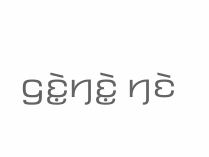ꤞꤢꤧ꤭ꤚꤢꤧ꤭ ꤚꤢꤧ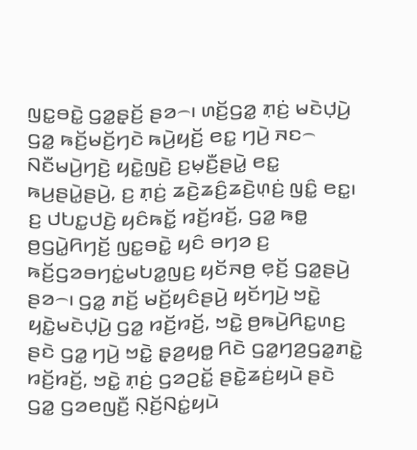ꤜꤢ꤭ꤋꤢꤧ꤭ ꤞꤤ꤭ꤔ꤫ꤢꤩ꤬ ꤔꤤ꤮꤯ ꤛꤢꤩ꤬ꤞꤤ꤭ ꤊ꤫ꤢꤦ꤬ ꤗꤢꤧꤓ꤫ꤣꤧ꤬ ꤞꤤ꤭ ꤒꤢꤩ꤬ꤗꤢꤩ꤬ꤚꤢꤧ ꤒꤣꤧ꤬ꤟꤢꤩ꤬ ꤕꤢ꤭ ꤚꤣꤧ꤬ ꤏꤢ꤮ ꤡꤢꤪꤗꤣꤧ꤬ꤚꤢꤧ꤬ ꤟꤢꤧ꤭ꤜꤢꤧ꤬ ꤢ꤬ꤗ꤫ꤢꤪ꤬ꤔꤣꤧ꤭ ꤕꤢ꤭ ꤒꤣ꤬ꤔꤣꤧ꤭ꤔꤣꤧ꤬, ꤢ꤬ ꤊ꤫ꤢꤦ꤬ ꤘꤢꤧ꤬ꤘꤢꤨ꤬ꤘꤢꤧ꤬ꤛ꤫ꤢꤦ꤬ ꤜꤢꤨ꤭ ꤕꤢ꤭꤯
ꤢ꤬ ꤓꤝꤢ꤭ꤓꤢꤧ꤬ ꤟꤢꤨꤒꤢꤩ꤭ ꤙꤢꤩ꤬ꤙꤢꤩ꤬, ꤞꤤ꤭ ꤒꤥ꤭ ꤥ꤬ꤞꤣꤧ꤭ꤖꤚꤢꤩ꤬ ꤜꤢ꤭ꤋꤢꤧ꤭ ꤟꤢꤨ ꤋꤚꤤ ꤢ꤬ ꤒꤢꤩ꤬ꤞꤤꤋꤚꤢꤦ꤭ꤗꤝꤤ꤭ꤜꤢ꤬ ꤟꤢꤩꤏꤥ꤬ ꤕ꤫ꤢꤩ꤬ ꤞꤤ꤭ꤔꤣꤧ꤬ ꤔꤤ꤮꤯ ꤞꤤ꤭ ꤊꤢꤩ꤬ ꤗꤢꤩ꤬ꤟꤢꤨꤔꤣꤧ꤬ ꤟꤢꤩꤚꤣꤧ꤬ ꤠꤢꤧ꤭ ꤟꤢꤧ꤭ꤗꤢꤧꤓ꤫ꤣꤧ꤬ ꤞꤤ꤭ ꤙꤢꤩ꤬ꤙꤢꤩ꤬, ꤠꤢꤧ꤭ ꤥ꤬ꤒꤣꤧ꤬ꤖꤢ꤭ꤛꤢ꤬ ꤔꤢꤧ ꤞꤤ꤭ ꤚꤣꤧ꤬ ꤠꤢꤧ꤭ ꤔ꤫ꤤ꤬ꤟꤥ꤭ ꤖꤢꤧ ꤞꤤ꤭ꤚꤤ꤬ꤞꤤ꤭ꤊꤢꤧ꤭ ꤙꤢꤩ꤬ꤙꤢꤩ꤬, ꤠꤢꤧ꤭ ꤊ꤫ꤢꤦ꤬ ꤞꤤꤑꤢꤩ꤭ ꤔꤢꤧ꤭ꤘꤢꤦ꤬ꤟꤣꤧ ꤔꤢꤧ ꤞꤤ꤭ ꤞꤤꤕꤜꤢꤪ꤬ ꤡ꤫ꤢꤩ꤬ꤡꤢꤦ꤭ꤟꤣꤧ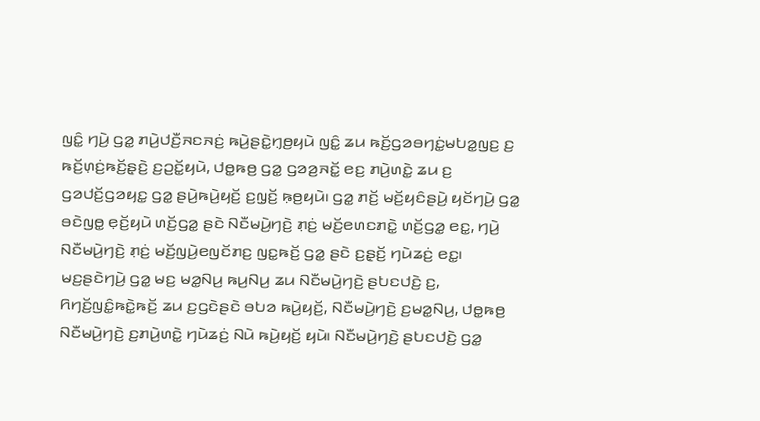ꤜꤢꤨ꤭ ꤚꤣꤧ꤬ ꤞꤤ꤭ ꤊꤣꤧ꤬ꤓꤢꤪ꤬ꤏꤢꤏꤢꤦ꤬ ꤒꤣꤧ꤬ꤔꤢꤧ꤭ꤚ꤫ꤥ꤬ꤟꤣꤧ ꤜꤢꤨ꤭ ꤘꤣ ꤒꤢꤩ꤬ꤞꤤꤋꤚꤢꤦ꤭ꤗꤝꤤ꤭ꤜꤢ꤬ ꤢ꤬ ꤒꤢꤩ꤬ꤛ꤫ꤢꤦ꤬ꤒꤢꤩ꤬ꤔ꤫ꤢꤧ꤬ ꤢ꤬ꤑꤢꤩ꤭ꤟꤣꤧ, ꤓꤥ꤭ꤒꤥ꤬ ꤞꤤ꤭ ꤞꤤꤤ꤬ꤏꤢꤩ꤭ ꤕꤢ꤬ ꤊꤣꤧ꤬ꤛꤢꤧ꤭ ꤘꤣ ꤢ꤬ ꤞꤤꤓꤢꤩ꤬ꤞꤤꤟꤢ꤭ ꤞꤤ꤭ ꤔꤣꤧ꤬ꤒꤣꤧ꤬ꤟꤢꤩ꤬ ꤢ꤬ꤜ꤫ꤢꤩ꤬ ꤒ꤫ꤥ꤬ꤟꤣꤧ꤯ ꤞꤤ꤭ ꤊꤢꤩ꤬ ꤗꤢꤩ꤬ꤟꤢꤨꤔꤣꤧ꤬ ꤟꤢꤩꤚꤣꤧ꤬ ꤞꤤ꤭ ꤋꤢꤧꤜꤥ꤭ ꤕ꤫ꤢꤩ꤬ꤟꤣꤧ ꤛꤢꤩ꤬ꤞꤤ꤭ ꤔꤢꤧ ꤡꤢꤪꤗꤣꤧ꤬ꤚꤢꤧ꤬ ꤊ꤫ꤢꤦ꤬ ꤗꤢꤩ꤬ꤕꤛꤢꤊꤢꤧ꤭ ꤛꤢꤩ꤬ꤞꤤ꤭ ꤕꤢ꤭, ꤚꤣꤧ꤬ ꤡꤢꤪꤗꤣꤧ꤬ꤚꤢꤧ꤬ ꤊ꤫ꤢꤦ꤬ ꤗꤢꤩ꤬ꤜꤣꤧ꤬ꤕꤜꤢꤩꤊꤢ꤬ ꤜꤢ꤭ꤒꤢꤩ꤬ ꤞꤤ꤭ ꤔꤢꤧ ꤢ꤬ꤔ꤫ꤢꤩ꤬ ꤚꤣꤧꤘꤢꤦ꤬ ꤕꤢ꤭꤯
ꤗꤢ꤬ꤔꤢꤧꤚꤣꤧ꤬ ꤞꤤ꤭ ꤗꤢ꤬ ꤗꤤ꤭ꤡꤣ꤬ ꤒꤣ꤬ꤡꤣ꤬ ꤘꤣ ꤡꤢꤪꤗꤣꤧ꤬ꤚꤢꤧ꤬ ꤔꤝꤢꤓꤢꤧ꤬ ꤢ꤬, ꤖꤚꤢꤩ꤬ꤜꤢꤨ꤭ꤒꤢꤧ꤭ꤒꤢꤩ꤬ ꤘꤣ ꤢ꤬ꤞꤢꤧꤔꤢꤧ ꤋꤝꤤ ꤒꤣꤧ꤬ꤟꤢꤩ꤬, ꤡꤢꤪꤗꤣꤧ꤬ꤚꤢꤧ꤬ ꤢ꤬ꤗꤤ꤭ꤡꤣ꤬, ꤓꤥ꤭ꤒꤥ꤬ ꤡꤢꤪꤗꤣꤧ꤬ꤚꤢꤧ꤬ ꤢ꤬ꤊꤣꤧ꤬ꤛꤢꤧ꤭ ꤚꤣꤧꤘꤢꤦ꤬ ꤡꤣꤧ ꤒꤣꤧ꤬ꤟꤢꤩ꤬ ꤟꤣꤧ꤯ ꤡꤢꤪꤗꤣꤧ꤬ꤚꤢꤧ꤬ ꤔꤝꤢꤓꤢꤧ꤬ ꤞꤤ꤭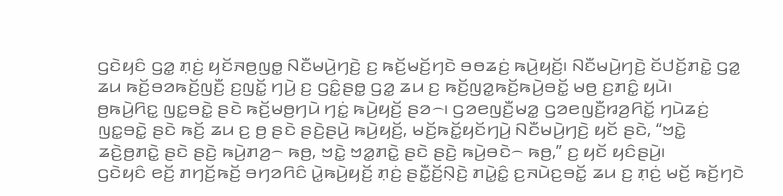ꤞꤢꤧꤟꤢꤨ ꤞꤤ꤭ ꤊ꤫ꤢꤦ꤬ ꤟꤢꤩꤏꤥ꤬ꤜꤥ꤭ ꤡꤢꤪꤗꤣꤧ꤬ꤚꤢꤧ꤬ ꤢ꤬ ꤒꤢꤩ꤬ꤗꤢꤩ꤬ꤚꤢꤧ ꤋꤥꤘꤢꤦ꤬ ꤒꤣꤧ꤬ꤟꤢꤩ꤬꤯ ꤡꤢꤪꤗꤣꤧ꤬ꤚꤢꤧ꤬ ꤢꤩꤓꤢꤩ꤬ꤊꤢꤧ꤭ ꤞꤤ꤭ ꤘꤣ ꤒꤢꤩ꤬ꤋꤤꤒꤢꤩ꤬ꤜꤢꤪ꤬ ꤢ꤬ꤜꤢꤩ꤭ ꤚꤣꤧ꤬ ꤢ꤬ ꤞꤢꤨ꤭ꤔꤥ꤭ ꤞꤤ꤭ ꤘꤣ ꤢ꤬ ꤒꤢꤩ꤬ꤜꤤ꤭ꤒꤢꤩ꤬ꤒꤣꤧ꤬ꤋꤢꤩ꤭ ꤗꤥ꤬ ꤢ꤬ꤊꤢꤨ꤭ ꤟꤣꤧ꤯
ꤥ꤬ꤒꤣꤧ꤬ꤖꤢ꤭ ꤜꤢ꤭ꤋꤢꤧ꤭ ꤔꤢꤧ ꤒꤢꤩ꤬ꤗꤥ꤬ꤚꤣꤧ ꤚꤢꤦ꤭ ꤒꤣꤧ꤬ꤟꤢꤩ꤬ ꤔꤤ꤮꤯ ꤞꤤꤕꤜꤢꤪ꤬ꤗꤤ꤭ ꤞꤤꤕꤜꤢꤪ꤬ꤙꤤ꤬ꤖꤢꤩ꤭ ꤚꤣꤧꤘꤢꤦ꤬ ꤜꤢ꤭ꤋꤢꤧ꤭ ꤔꤢꤧ ꤒꤢꤩ꤬ ꤘꤣ ꤢ꤬ ꤥ꤬ ꤔꤢꤧ ꤔꤢꤧ꤬ꤔꤣꤧ꤬ ꤒꤣꤧ꤬ꤟꤢꤩ꤬, ꤗꤢꤩ꤬ꤒꤢꤩ꤭ꤟꤢꤩꤚꤣꤧ꤬ ꤡꤢꤪꤗꤣꤧ꤬ꤚꤢꤧ꤬ ꤟꤢꤩ ꤔꤢꤧ, “ꤠꤢꤧ꤭ ꤘꤢꤧ꤬ꤥ꤬ꤊꤢꤧ꤭ ꤔꤢꤧ ꤔꤢꤧ꤬ ꤒꤣꤧ꤬ꤊꤤ꤬꤮ ꤒꤥ꤬, ꤠꤢꤧ꤭ ꤠꤤ꤭ꤊꤢꤧ꤭ ꤔꤢꤧ ꤔꤢꤧ꤬ ꤒꤣꤧ꤬ꤋꤢꤧ꤮ ꤒꤥ꤬,” ꤢ꤬ ꤟꤢꤩ ꤟꤢꤨꤔꤣꤧ꤬꤯
ꤞꤢꤧꤟꤢꤨ ꤕꤢꤩ꤬ ꤊꤚꤢꤩ꤬ꤒꤢꤩ꤬ ꤋꤚꤤꤖꤢꤨ ꤣꤧ꤭ꤒꤣꤧ꤬ꤟꤢꤩ꤬ ꤊ꤫ꤢꤦ꤬ ꤔꤢꤪ꤭ꤢꤩ꤬ꤡ꤫ꤢꤧ꤬ ꤊꤣꤧ꤭ꤢꤨ꤭ ꤢ꤬ꤏꤣꤧꤢ꤬ꤋꤢꤩ꤭ ꤘꤣ ꤢ꤬ ꤊ꤫ꤢꤦ꤬ ꤗꤢꤩ꤬ ꤒꤢꤩ꤬ꤚꤢꤧ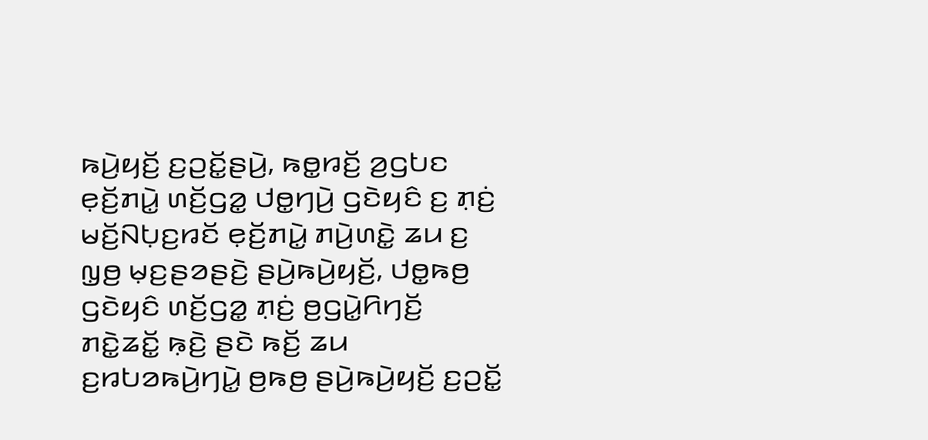ꤒꤣꤧ꤬ꤟꤢꤩ꤬ ꤢ꤬ꤑꤢꤩ꤭ꤔꤣꤧ꤬, ꤒꤥ꤭ꤙꤢꤩ꤬ ꤤ꤬ꤞꤝꤢ ꤕ꤫ꤢꤩ꤬ꤊꤣꤧ꤭ ꤛꤢꤩ꤬ꤞꤤ꤭ ꤓꤥ꤭ꤚꤣꤧ꤬ ꤞꤢꤧꤟꤢꤨ ꤢ꤬ ꤊ꤫ꤢꤦ꤬ ꤗꤢꤩ꤬ꤡꤝ꤫ꤢ꤬ꤙꤢꤩ ꤕ꤫ꤢꤩ꤬ꤊꤣꤧ꤭ ꤊꤣꤧ꤬ꤛꤢꤧ꤭ ꤘꤣ ꤢ꤬ ꤜ꤫ꤥ꤬ ꤗ꤫ꤢ꤬ꤔꤤꤔꤢꤧ꤬ ꤔꤣꤧ꤬ꤒꤣꤧ꤬ꤟꤢꤩ꤬, ꤓꤥ꤭ꤒꤥ꤬ ꤞꤢꤧꤟꤢꤨ ꤛꤢꤩ꤬ꤞꤤ꤭ ꤊ꤫ꤢꤦ꤬ ꤥ꤬ꤞꤣꤧ꤭ꤖꤚꤢꤩ꤬ ꤊꤢꤧ꤭ꤘꤢꤩ꤭ ꤒ꤫ꤢꤧ꤬ ꤔꤢꤧ ꤒꤢꤩ꤬ ꤘꤣ ꤢ꤬ꤙꤝꤤꤒꤣꤧ꤬ꤚꤣꤧ꤭ ꤥ꤬ꤒꤥ꤬ ꤔꤣꤧ꤬ꤒꤣꤧ꤬ꤟꤢꤩ꤬ ꤢ꤬ꤑꤢꤩ꤭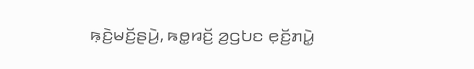ꤒ꤫ꤢꤧ꤬ꤗꤢꤩ꤬ꤔꤣꤧ꤬, ꤒꤥ꤭ꤙꤢꤩ꤬ ꤤ꤬ꤞꤝꤢ ꤕ꤫ꤢꤩ꤬ꤊꤣꤧ꤭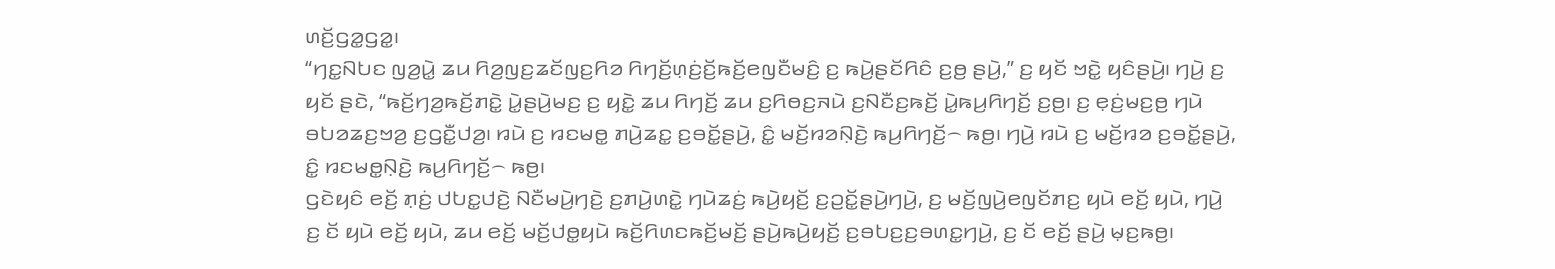ꤛꤢꤩ꤬ꤞꤤ꤭ꤞꤤ꤭꤯
“ꤚꤢ꤭ꤡꤝꤢ ꤜꤤ꤬ꤣꤧ꤭ ꤘꤣ ꤖꤤ꤬ꤜꤢ꤬ꤘꤢꤩꤜꤢ꤬ꤖꤤ ꤖꤚꤢꤩ꤬ꤛ꤫ꤢꤦ꤬ꤢꤩ꤬ꤒꤢꤩ꤬ꤕꤜꤢꤪꤗꤢꤨ꤬ ꤢ꤬ ꤒꤣꤧ꤬ꤔꤢꤩꤖꤢꤨ ꤢ꤬ꤥ꤬ ꤔꤣꤧ꤬,” ꤢ꤬ ꤟꤢꤩ ꤠꤢꤧ꤭ ꤟꤢꤨꤔꤣꤧ꤬꤯ ꤚꤣꤧ꤬ ꤢ꤬ ꤟꤢꤩ ꤔꤢꤧ, “ꤒꤢꤩ꤬ꤚꤤ꤬ꤒꤢꤩ꤬ꤊꤢꤧ꤭ ꤣꤧ꤭ꤔꤣꤧ꤬ꤗꤢ꤬ ꤢ꤬ ꤟꤢꤧ꤭ ꤘꤣ ꤖꤚꤢꤩ꤬ ꤘꤣ ꤢ꤬ꤖꤥꤢ꤬ꤏꤣꤧ ꤢ꤬ꤡꤢꤪꤢ꤬ꤒꤢꤩ꤬ ꤣꤧ꤭ꤒꤣ꤬ꤖꤚꤢꤩ꤬ ꤢ꤬ꤥ꤬꤯ ꤢ꤬ ꤕ꤫ꤢꤦ꤬ꤗꤢ꤬ꤥ꤬ ꤚꤣꤧ ꤋꤝꤤꤘꤢ꤬ꤠꤤ꤬ ꤢ꤬ꤞꤢꤪ꤭ꤓꤤ꤬꤯ ꤙꤣꤧ ꤢ꤬ ꤙꤢꤗꤥ꤭ ꤊꤣꤧ꤬ꤘꤢ꤭ ꤢ꤬ꤋꤢꤩ꤭ꤔꤣꤧ꤬, ꤢꤨ꤭ ꤗꤢꤩ꤬ꤙꤤꤡ꤫ꤢꤧ꤬ ꤒꤣ꤬ꤖꤚꤢꤩ꤬꤮ ꤒꤥ꤬꤯ ꤚꤣꤧ꤬ ꤙꤣꤧ ꤢ꤬ ꤗꤢꤩ꤬ꤙꤤ ꤢ꤬ꤋꤢꤩ꤭ꤔꤣꤧ꤬, ꤢꤨ꤭ ꤙꤢꤗꤥ꤭ꤡ꤫ꤢꤧ꤬ ꤒꤣ꤬ꤖꤚꤢꤩ꤬꤮ ꤒꤥ꤬꤯
ꤞꤢꤧꤟꤢꤨ ꤕꤢꤩ꤬ ꤊ꤫ꤢꤦ꤬ ꤓꤝꤢ꤭ꤓꤢꤧ꤬ ꤡꤢꤪꤗꤣꤧ꤬ꤚꤢꤧ꤬ ꤢ꤬ꤊꤣꤧ꤬ꤛꤢꤧ꤭ ꤚꤣꤧꤘꤢꤦ꤬ ꤒꤣꤧ꤬ꤟꤢꤩ꤬ ꤢ꤬ꤑꤢꤩ꤭ꤔꤣꤧ꤬ꤚꤣꤧ꤬, ꤢ꤬ ꤗꤢꤩ꤬ꤜꤣꤧ꤬ꤕꤜꤢꤩꤊꤢ꤬ ꤟꤣꤧ ꤕꤢꤩ꤬ ꤟꤣꤧ, ꤚꤣꤧ꤬ ꤢ꤬ ꤢꤩ ꤟꤣꤧ ꤕꤢꤩ꤬ ꤟꤣꤧ, ꤘꤣ ꤕꤢꤩ꤬ ꤗꤢꤩ꤬ꤓꤥ꤭ꤟꤣꤧ ꤒꤢꤩ꤬ꤖꤛꤢꤒꤢꤩ꤬ꤗꤢꤩ꤬ ꤔꤣꤧ꤬ꤒꤣꤧ꤬ꤟꤢꤩ꤬ ꤢ꤬ꤋꤝꤢ꤬ꤢ꤬ꤋꤛꤢ꤭ꤚꤣꤧ꤬, ꤢ꤬ ꤢꤩ ꤕꤢꤩ꤬ ꤔꤣꤧ꤬ ꤗ꤫ꤢ꤬ꤒꤥ꤬꤯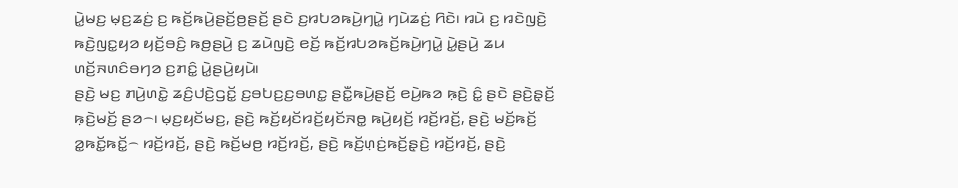ꤣꤧ꤭ꤗꤢ꤬ ꤗ꤫ꤢ꤬ꤘꤢꤦ꤬ ꤢ꤬ ꤒꤢꤩ꤬ꤒꤣꤧ꤬ꤔꤢꤩ꤬ꤥ꤬ꤔꤢꤩ꤬ ꤔꤢꤧ ꤢ꤬ꤙꤝꤤꤒꤣꤧ꤬ꤚꤣꤧ꤭ ꤚꤣꤧꤘꤢꤦ꤬ ꤖꤢꤧ꤯ ꤙꤣꤧ ꤢ꤬ ꤙꤢꤧꤜꤢꤧ꤬ ꤒꤢꤧ꤬ꤜꤢ꤭ꤟꤤ ꤟꤢꤩ꤬ꤋꤢꤨ꤬ ꤒꤥ꤬ꤔꤣꤧ꤬ ꤢ꤬ ꤘꤣꤧꤜꤢꤧ꤬ ꤕꤢꤩ꤬ ꤒꤢꤩ꤬ꤙꤝꤤꤒꤢꤩ꤬ꤒꤣꤧ꤬ꤚꤣꤧ꤭ ꤣꤧ꤭ꤔꤣꤧ꤬ ꤘꤣ ꤛꤢꤩ꤬ꤏꤛꤢꤨꤋꤚꤤ ꤢ꤬ꤊꤢꤨ꤭ ꤣꤧ꤭ꤔꤣꤧ꤬ꤟꤣꤧ꤯
ꤔꤢꤧ꤬ ꤗꤢ꤬ ꤊꤣꤧ꤬ꤛꤢꤧ꤭ ꤘꤢꤨ꤬ꤓꤢꤧ꤬ꤞꤢꤩ꤭ ꤢ꤬ꤋꤝꤢ꤬ꤢ꤬ꤋꤛꤢ꤭ ꤔꤢꤪ꤭ꤒꤣꤧ꤬ꤔꤢꤩ꤬ ꤕꤣꤧ꤬ꤒꤤ ꤒ꤫ꤢꤧ꤬ ꤢꤨ꤭ ꤔꤢꤧ ꤔꤢꤧ꤬ꤔ꤫ꤢꤩ꤬ ꤒ꤫ꤢꤧ꤬ꤗꤢꤩ꤬ ꤔꤤ꤮꤯ ꤗ꤫ꤢ꤬ꤟꤢꤩꤗꤢ꤬, ꤔꤢꤧ꤬ ꤒꤢꤩ꤬ꤟꤢꤩꤙꤢꤩ꤬ꤟꤢꤩꤏꤥ꤭ ꤒꤣꤧ꤬ꤟꤢꤩ꤬ ꤙꤢꤩ꤬ꤙꤢꤩ꤬, ꤔꤢꤧ꤬ ꤗꤢꤩ꤬ꤒꤢꤩ꤬ ꤤ꤭ꤒꤢꤩ꤭ꤒꤢꤩ꤭꤮ ꤙꤢꤩ꤬ꤙꤢꤩ꤬, ꤔꤢꤧ꤬ ꤒꤢꤩ꤬ꤗꤥ꤬ ꤙꤢꤩ꤬ꤙꤢꤩ꤬, ꤔꤢꤧ꤬ ꤒꤢꤩ꤬ꤛ꤫ꤢꤦ꤬ꤒꤢꤩ꤬ꤔ꤫ꤢꤧ꤬ ꤙꤢꤩ꤬ꤙꤢꤩ꤬, ꤔꤢꤧ꤬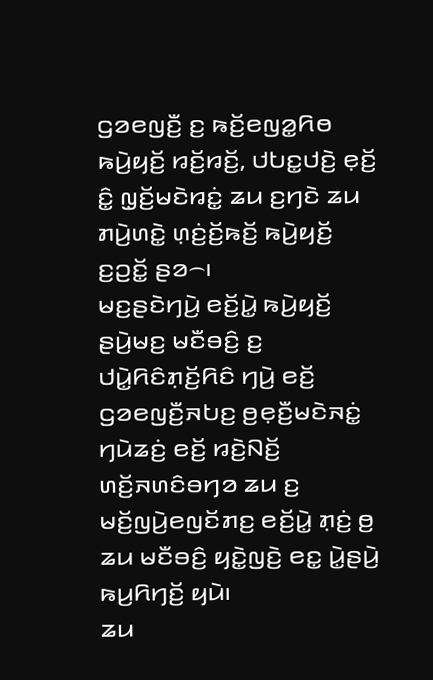ꤞꤤꤕꤜꤢꤪ꤬ ꤢ꤬ ꤒꤢꤩ꤬ꤕꤜꤤ꤭ꤖꤥ ꤒꤣꤧ꤬ꤟꤢꤩ꤬ ꤙꤢꤩ꤬ꤙꤢꤩ꤬, ꤓꤝꤢ꤭ꤓꤢꤧ꤬ ꤕ꤫ꤢꤩ꤬ ꤢꤨ꤭ ꤜ꤫ꤢꤩ꤬ꤗꤢꤧꤙꤢꤦ꤭ ꤘꤣ ꤢ꤬ꤚꤢꤧ ꤘꤣ ꤊꤣꤧ꤬ꤛꤢꤧ꤭ ꤛ꤫ꤢꤦ꤬ꤢꤩ꤬ꤒꤢꤩ꤬ ꤒꤣꤧ꤬ꤟꤢꤩ꤬ ꤢ꤬ꤑꤢꤩ꤭ ꤔꤤ꤮꤯
ꤗꤢ꤬ꤔꤢꤧꤚꤣꤧ꤬ ꤕꤢꤩ꤬ꤣꤧ꤭ ꤒꤣꤧ꤬ꤟꤢꤩ꤬ ꤔꤣꤧ꤬ꤗꤢ꤬ ꤗꤢꤪꤋꤢꤨ꤬ ꤢ꤬ ꤓꤣꤧ꤭ꤖꤢꤨꤊ꤫ꤢꤩ꤬ꤖꤢꤨ ꤚꤣꤧ꤬ ꤕꤢꤩ꤬ ꤞꤤꤕꤜꤢꤪ꤬ꤏꤝꤢ꤬ ꤥ꤬ꤕ꤫ꤢꤪ꤬ꤗꤢꤧꤏꤢꤦ꤭ ꤚꤣꤧꤘꤢꤦ꤬ ꤕꤢꤩ꤬ ꤙꤢꤧ꤬ꤡꤢꤩ꤬ ꤛꤢꤩ꤬ꤏꤛꤢꤨꤋꤚꤤ ꤘꤣ ꤢ꤬ ꤗꤢꤩ꤬ꤜꤣꤧ꤬ꤕꤜꤢꤩꤊꤢ꤬ ꤕꤢꤩ꤬ꤣꤧ꤭ ꤊ꤫ꤢꤦ꤬ ꤥ꤬ ꤘꤣ ꤗꤢꤪꤋꤢꤨ꤬ ꤟꤢꤧ꤭ꤜꤢꤧ꤬ ꤕꤢ꤭ ꤣꤧ꤭ꤔꤣꤧ꤬ ꤒꤣ꤬ꤖꤚꤢꤩ꤬ ꤟꤣꤧ꤯
ꤘꤣ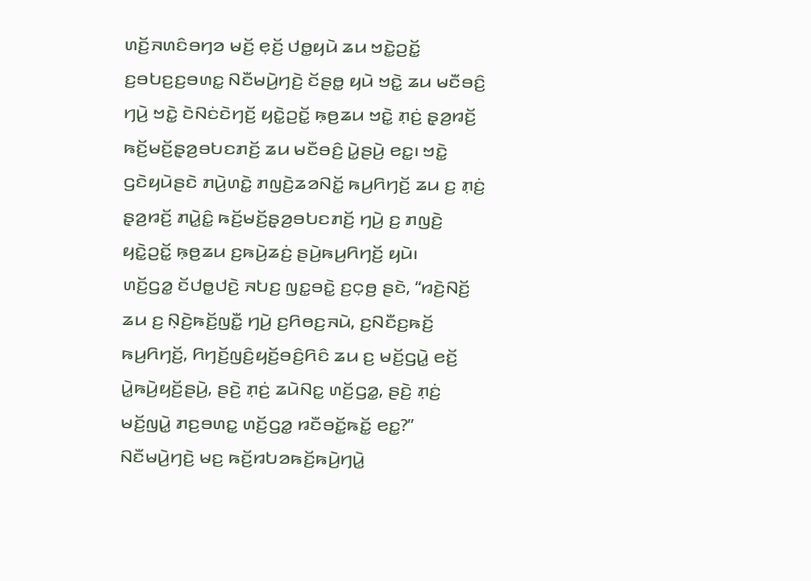ꤛꤢꤩ꤬ꤏꤛꤢꤨꤋꤚꤤ ꤗꤢꤩ꤬ ꤕ꤫ꤢꤩ꤬ ꤓꤥ꤭ꤟꤣꤧ ꤘꤣ ꤠꤢꤧ꤭ꤑꤢꤩ꤭ ꤢ꤬ꤋꤝꤢ꤬ꤢ꤬ꤋꤛꤢ꤭ ꤡꤢꤪꤗꤣꤧ꤬ꤚꤢꤧ꤬ ꤢꤩꤔꤥ꤭ ꤟꤣꤧ ꤠꤢꤧ꤭ ꤘꤣ ꤗꤢꤪꤋꤢꤨ꤬ ꤚꤣꤧ꤬ ꤠꤢꤧ꤭ ꤢꤧꤡꤢꤦꤢꤧꤚꤢꤩ꤬ ꤟꤢꤧ꤭ꤑꤢꤩ꤭ ꤒ꤫ꤥ꤬ꤘꤣ ꤠꤢꤧ꤭ ꤊ꤫ꤢꤦ꤬ ꤔ꤫ꤤ꤬ꤙꤢꤩ꤬ ꤒꤢꤩ꤬ꤗꤢꤩ꤬ꤔ꤫ꤤ꤬ꤋꤝꤢꤊꤢꤩ꤬ ꤘꤣ ꤗꤢꤪꤋꤢꤨ꤬ ꤣꤧ꤭ꤔꤣꤧ꤬ ꤕꤢ꤭꤯ ꤠꤢꤧ꤭ ꤞꤢꤧꤟꤣꤧꤔꤢꤧ ꤊꤣꤧ꤬ꤛꤢꤧ꤭ ꤊꤜꤢꤧ꤬ꤘꤤꤡꤢꤩ꤭ ꤒꤣ꤬ꤖꤚꤢꤩ꤬ ꤘꤣ ꤢ꤬ ꤊ꤫ꤢꤦ꤬ ꤔ꤫ꤤ꤬ꤙꤢꤩ꤬ ꤊꤣꤧ꤭ꤢꤨ꤭ ꤒꤢꤩ꤬ꤗꤢꤩ꤬ꤔ꤫ꤤ꤬ꤋꤝꤢꤊꤢꤩ꤬ ꤚꤣꤧ꤬ ꤢ꤬ ꤊꤜꤢꤧ꤬ ꤟꤢꤧ꤭ꤑꤢꤩ꤭ ꤒ꤫ꤥ꤬ꤘꤣ ꤢ꤬ꤒꤣꤧ꤬ꤘꤢꤦ꤬ ꤔꤣꤧ꤬ꤒꤣ꤬ꤖꤚꤢꤩ꤬ ꤟꤣꤧ꤯
ꤛꤢꤩ꤬ꤞꤤ꤭ ꤢꤩꤓꤥ꤭ꤓꤢꤧ꤬ ꤏꤝꤢ꤬ ꤜꤢ꤭ꤋꤢꤧ꤭ ꤢ꤬ꤍ꤫ꤥ꤬ ꤔꤢꤧ, “ꤙꤢꤧ꤬ꤡꤢꤩ꤬ ꤘꤣ ꤢ꤬ ꤡ꤫ꤢꤧ꤬ꤒꤢꤩ꤬ꤜꤢꤪ꤭ ꤚꤣꤧ꤬ ꤢ꤬ꤖꤥꤢ꤬ꤏꤣꤧ, ꤢ꤬ꤡꤢꤪꤢ꤬ꤒꤢꤩ꤬ ꤒꤣ꤬ꤖꤚꤢꤩ꤬, ꤖꤚꤢꤩ꤬ꤜꤢꤨ꤬ꤟꤢꤩ꤬ꤋꤢꤨ꤬ꤖꤢꤨ ꤘꤣ ꤢ꤬ ꤗꤢꤩ꤬ꤞꤣꤧ꤭ ꤕꤢꤩ꤬ ꤣꤧ꤭ꤒꤣꤧ꤬ꤟꤢꤩ꤬ꤔꤣꤧ꤬, ꤔꤢꤧ꤬ ꤊ꤫ꤢꤦ꤬ ꤘꤣꤧꤡꤢ꤭ ꤛꤢꤩ꤬ꤞꤤ꤭, ꤔꤢꤧ꤬ ꤊ꤫ꤢꤦ꤬ ꤗꤢꤩ꤬ꤜꤣꤧ꤭ ꤊꤢ꤬ꤋꤛꤢ꤭ ꤛꤢꤩ꤬ꤞꤤ꤭ ꤙꤢꤪꤋꤢꤩ꤭ꤒꤢꤩ꤭ ꤕꤢ꤭?”
ꤡꤢꤪꤗꤣꤧ꤬ꤚꤢꤧ꤬ ꤗꤢ꤬ ꤒꤢꤩ꤬ꤙꤝꤤꤒꤢꤩ꤬ꤒꤣꤧ꤬ꤚꤣꤧ꤭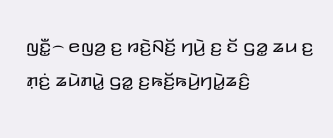ꤜꤢꤪ꤭꤮ ꤕꤜꤤ꤬ ꤢ꤬ ꤙꤢꤧ꤬ꤡꤢꤩ꤬ ꤚꤣꤧ꤬ ꤢ꤬ ꤢꤩ ꤞꤤ꤭ ꤘꤣ ꤢ꤬ ꤊ꤫ꤢꤦ꤬ ꤘꤣꤧꤊꤣꤧ꤭ ꤞꤤ꤭ ꤢ꤬ꤒꤢꤩ꤬ꤒꤣꤧ꤬ꤚꤣꤧ꤭ꤘꤢꤨ꤬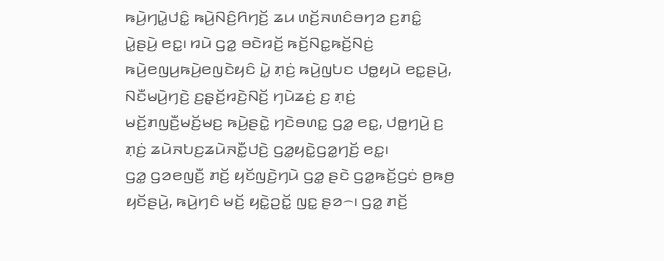ꤒꤣꤧ꤬ꤚꤣꤧ꤭ꤓꤢꤨ꤭ ꤒꤣꤧ꤬ꤡꤢꤨ꤬ꤖꤚꤢꤩ꤬ ꤘꤣ ꤛꤢꤩ꤬ꤏꤛꤢꤨꤋꤚꤤ ꤢ꤬ꤊꤢꤨ꤭ ꤣꤧ꤭ꤔꤣꤧ꤬ ꤕꤢ꤭꤯ ꤙꤣꤧ ꤞꤤ꤭ ꤋꤢꤧꤙꤢꤩ꤬ ꤒꤢꤩ꤬ꤡꤢ꤭ꤒꤢꤩ꤬ꤡꤢꤦ꤬ ꤒꤣꤧ꤬ꤕꤜꤣ꤬ꤒꤣꤧ꤬ꤕꤜꤢꤧꤟꤢꤨ ꤣꤧ꤭ ꤊ꤫ꤢꤦ꤬ ꤒꤣꤧ꤬ꤜꤝꤢ ꤓꤥ꤭ꤟꤣꤧ ꤕꤢ꤭ꤔꤣꤧ꤬, ꤡꤢꤪꤗꤣꤧ꤬ꤚꤢꤧ꤬ ꤢ꤬ꤔ꤫ꤢꤩ꤬ꤙꤢꤧ꤬ꤡꤢꤩ꤬ ꤚꤣꤧꤘꤢꤦ꤬ ꤢ꤬ ꤊ꤫ꤢꤦ꤬ ꤗꤢꤩ꤬ꤊꤜꤢꤪ꤬ꤗꤢꤩ꤬ꤗꤢ꤬ ꤒꤣꤧ꤬ꤔꤢꤧ꤭ ꤚꤢꤧꤋꤛꤢ꤭ ꤞꤤ꤭ ꤕꤢ꤭, ꤓꤥ꤭ꤚꤣꤧ꤬ ꤢ꤬ ꤊ꤫ꤢꤦ꤬ ꤘꤣꤧꤏꤝꤢ꤬ꤘꤣꤧꤏꤢꤪ꤭ꤓꤢꤧ꤬ ꤞꤤ꤭ꤟꤢꤧ꤭ꤞꤤ꤭ꤚꤢꤩ꤬ ꤕꤢ꤭꤯
ꤞꤤ꤭ ꤞꤤꤕꤜꤢꤪ꤬ ꤊꤢꤩ꤬ ꤟꤢꤩꤜꤢꤧ꤬ꤚꤣꤧ ꤞꤤ꤭ ꤔꤢꤧ ꤞꤤ꤭ꤒꤢꤩ꤬ꤞꤢꤦ ꤥ꤬ꤒꤥ꤬ ꤟꤢꤩꤔꤣꤧ꤬, ꤒꤣꤧ꤬ꤚꤢꤨ ꤗꤢꤩ꤬ ꤟꤢꤧ꤭ꤑꤢꤩ꤭ ꤜꤢ꤭ ꤔꤤ꤮꤯ ꤞꤤ꤭ ꤊꤢꤩ꤬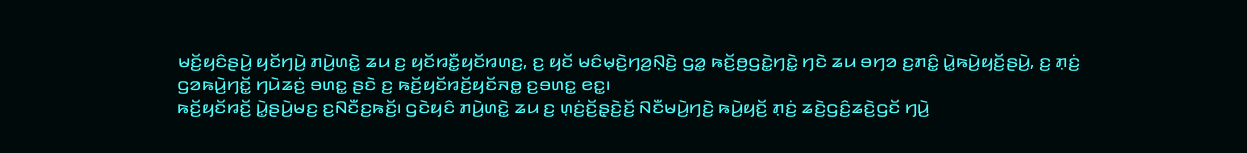ꤗꤢꤩ꤬ꤟꤢꤨꤔꤣꤧ꤬ ꤟꤢꤩꤚꤣꤧ꤬ ꤊꤣꤧ꤬ꤛꤢꤧ꤭ ꤘꤣ ꤢ꤬ ꤟꤢꤩꤙꤢꤪ꤭ꤟꤢꤩꤙꤛꤢ꤬, ꤢ꤬ ꤟꤢꤩ ꤗꤢꤨꤗ꤫ꤢꤧ꤬ꤚꤤ꤬ꤡ꤫ꤢꤧ꤬ ꤞꤤ꤭ ꤒꤢꤩ꤬ꤥ꤬ꤞꤢꤧ꤭ꤚꤢꤧ꤭ ꤚꤢꤧ ꤘꤣ ꤋꤚꤤ ꤢ꤬ꤊꤢꤨ꤭ ꤣꤧ꤭ꤒꤣꤧ꤬ꤟꤢꤩ꤬ꤔꤣꤧ꤬, ꤢ꤬ ꤊ꤫ꤢꤦ꤬ ꤞꤤꤒꤣꤧ꤬ꤚꤢꤩ꤭ ꤚꤣꤧꤘꤢꤦ꤬ ꤋꤛꤢ꤭ ꤔꤢꤧ ꤢ꤬ ꤒꤢꤩ꤬ꤟꤢꤩꤙꤢꤩ꤬ꤟꤢꤩꤏꤥ꤭ ꤢ꤬ꤋꤛꤢ꤭ ꤕꤢ꤭꤯
ꤒꤢꤩ꤬ꤟꤢꤩꤙꤢꤩ꤬ ꤣꤧ꤭ꤔꤣꤧ꤬ꤗꤢ꤬ ꤢ꤬ꤡꤢꤪꤢ꤬ꤒꤢꤩ꤬꤯ ꤞꤢꤧꤟꤢꤨ ꤊꤣꤧ꤬ꤛꤢꤧ꤭ ꤘꤣ ꤢ꤬ ꤛ꤫ꤢꤦ꤬ꤢꤩ꤬ꤔ꤫ꤢꤧ꤬ꤢꤩ꤬ ꤡꤢꤪꤗꤣꤧ꤬ꤚꤢꤧ꤬ ꤒꤣꤧ꤬ꤟꤢꤩ꤬ ꤊ꤫ꤢꤦ꤬ ꤘꤢꤧ꤬ꤞꤢꤨ꤬ꤘꤢꤧ꤬ꤞꤢꤩ ꤚꤣꤧ꤬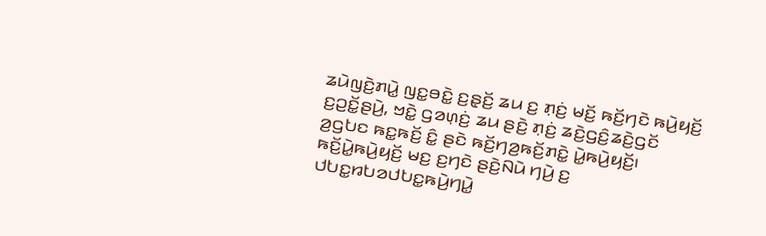ꤘꤣꤧꤜꤢꤧ꤬ꤊꤣꤧ꤭ ꤜꤢ꤭ꤋꤢꤧ꤭ ꤢ꤬ꤔ꤫ꤢꤩ꤬ ꤘꤣ ꤢ꤬ ꤊ꤫ꤢꤦ꤬ ꤗꤢꤩ꤬ ꤒꤢꤩ꤬ꤚꤢꤧ ꤒꤣꤧ꤬ꤟꤢꤩ꤬ ꤢ꤬ꤑꤢꤩ꤭ꤔꤣꤧ꤬, ꤠꤢꤧ꤭ ꤞꤤꤛ꤫ꤢꤦ꤬ ꤘꤣ ꤔꤢꤧ꤬ ꤊ꤫ꤢꤦ꤬ ꤘꤢꤧ꤬ꤞꤢꤨ꤬ꤘꤢꤧ꤬ꤞꤢꤩ ꤤ꤬ꤞꤝꤢ ꤒꤢ꤭ꤒꤢꤩ꤬ ꤢꤨ꤭ ꤔꤢꤧ ꤒꤢꤩ꤬ꤚꤤ꤬ꤒꤢꤩ꤬ꤊꤢꤧ꤭ ꤣꤧ꤭ꤒꤣꤧ꤬ꤟꤢꤩ꤬꤯ ꤒꤢꤩ꤬ꤣꤧ꤭ꤒꤣꤧ꤬ꤟꤢꤩ꤬ ꤗꤢ꤬ ꤢ꤬ꤚꤢꤧ ꤔꤢꤧ꤬ꤡꤣꤧ ꤚꤣꤧ꤬ ꤢ꤬ ꤓꤝꤢ꤭ꤙꤝꤤꤓꤝꤢ꤭ꤒꤣꤧ꤬ꤚꤣꤧ꤭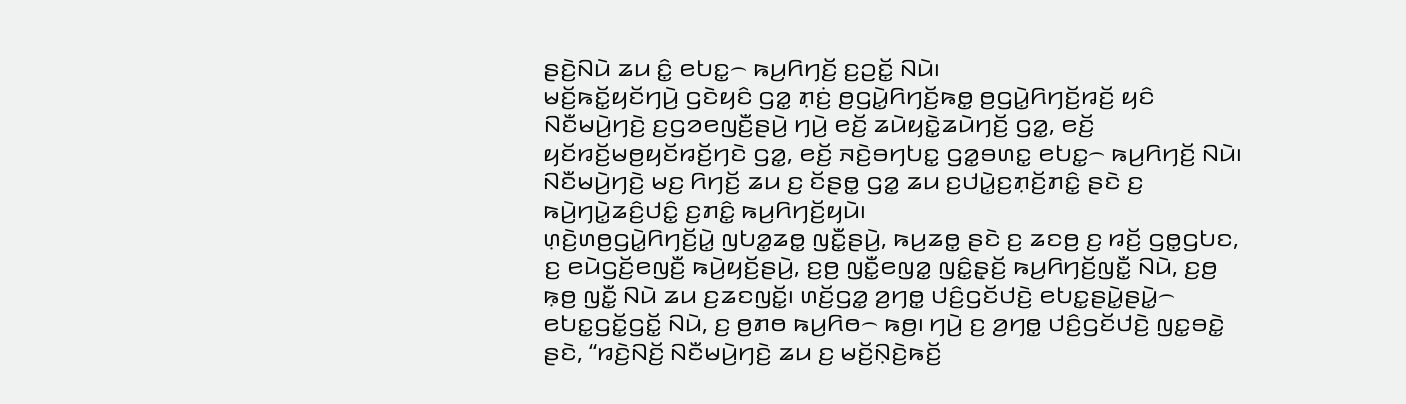ꤔꤢꤧ꤬ꤡꤣꤧ ꤘꤣ ꤢꤨ꤭ ꤕꤝꤢ꤭꤮ ꤒꤣ꤬ꤖꤚꤢꤩ꤬ ꤢ꤬ꤑꤢꤩ꤭ ꤡꤣꤧ꤯
ꤗꤢꤩ꤬ꤒꤢꤩ꤭ꤟꤢꤩꤚꤣꤧ꤬ ꤞꤢꤧꤟꤢꤨ ꤞꤤ꤭ ꤊ꤫ꤢꤦ꤬ ꤥ꤬ꤞꤣꤧ꤭ꤖꤚꤢꤩ꤬ꤒꤥ꤭ ꤥ꤬ꤞꤣꤧ꤭ꤖꤚꤢꤩ꤬ꤙꤢꤩ꤬ ꤟꤢꤨ ꤡꤢꤪꤗꤣꤧ꤬ꤚꤢꤧ꤬ ꤢ꤬ꤞꤤꤕꤜꤢꤪ꤬ꤔꤣꤧ꤬ ꤚꤣꤧ꤬ ꤕꤢꤩ꤬ ꤘꤣꤧꤟꤢꤧ꤭ꤘꤣꤧꤚꤢꤩ꤬ ꤞꤤ꤭, ꤕꤢꤩ꤬ ꤟꤢꤩꤙꤢꤩ꤬ꤗꤥ꤬ꤟꤢꤩꤙꤢꤩ꤬ꤚꤢꤧ ꤞꤤ꤭, ꤕꤢꤩ꤬ ꤏꤢꤧ꤬ꤋꤚꤝꤢ꤭ ꤞꤤ꤭ꤋꤛꤢ꤭ ꤕꤝꤢ꤭꤮ ꤒꤣ꤬ꤖꤚꤢꤩ꤬ ꤡꤣꤧ꤯ ꤡꤢꤪꤗꤣꤧ꤬ꤚꤢꤧ꤬ ꤗꤢ꤬ ꤖꤚꤢꤩ꤬ ꤘꤣ ꤢ꤬ ꤢꤩꤔꤥ꤭ ꤞꤤ꤭ ꤘꤣ ꤢ꤬ꤓꤣꤧ꤭ꤢ꤬ꤊ꤫ꤢꤩ꤬ꤊꤢꤨ꤭ ꤔꤢꤧ ꤢ꤬ ꤒꤣꤧ꤬ꤚꤣꤧ꤭ꤘꤢꤨ꤬ꤓꤢꤨ꤭ ꤢ꤬ꤊꤢꤨ꤭ ꤒꤣ꤬ꤖꤚꤢꤩ꤬ꤟꤣꤧ꤯
ꤛ꤫ꤢꤧ꤬ꤛꤥ꤬ꤞꤣꤧ꤭ꤖꤚꤢꤩ꤬ꤣꤧ꤭ ꤜꤝꤤ꤭ꤘꤥ꤭ ꤜꤢꤪ꤭ꤔꤣꤧ꤬, ꤒꤣ꤬ꤘꤥ꤭ ꤔꤢꤧ ꤢ꤬ ꤘꤢꤥ꤬ ꤢ꤬ ꤙꤢꤩ꤬ ꤞꤥ꤭ꤞꤝꤢ, ꤢ꤬ ꤕꤣꤧꤞꤢꤩ꤬ꤕꤜꤢꤪ꤬ ꤒꤣꤧ꤬ꤟꤢꤩ꤬ꤔꤣꤧ꤬, ꤢ꤬ꤥ꤬ ꤜꤢꤪ꤭ꤕꤜꤤ꤭ ꤜꤢꤨ꤭ꤔ꤫ꤢꤩ꤬ ꤒꤣ꤬ꤖꤚꤢꤩ꤬ꤜꤢꤪ꤭ ꤡꤣꤧ, ꤢ꤬ꤥ꤬ ꤒ꤫ꤥ꤬ ꤜꤢꤪ꤭ ꤡꤣꤧ ꤘꤣ ꤢ꤬ꤘꤢꤜꤢꤩ꤭꤯ ꤛꤢꤩ꤬ꤞꤤ꤭ ꤤ꤬ꤚꤥ꤭ ꤓꤢꤨ꤬ꤞꤢꤩꤓꤢꤧ꤬ ꤕꤝꤢ꤭ꤔꤣꤧ꤭ꤔꤣꤧ꤭꤮ ꤕꤝꤢ꤭ꤞꤢꤩ꤭ꤞꤢꤩ꤭ ꤡꤣꤧ, ꤢ꤬ ꤥ꤬ꤊꤥ ꤒꤣ꤬ꤖꤥ꤮ ꤒꤥ꤬꤯ ꤚꤣꤧ꤬ ꤢ꤬ ꤤ꤬ꤚꤥ꤭ ꤓꤢꤨ꤬ꤞꤢꤩꤓꤢꤧ꤬ ꤜꤢ꤭ꤋꤢꤧ꤭ ꤔꤢꤧ, “ꤙꤢꤧ꤬ꤡꤢꤩ꤬ ꤡꤢꤪꤗꤣꤧ꤬ꤚꤢꤧ꤬ ꤘꤣ ꤢ꤬ ꤗꤢꤩ꤬ꤡ꤫ꤢꤧ꤬ꤒꤢꤩ꤬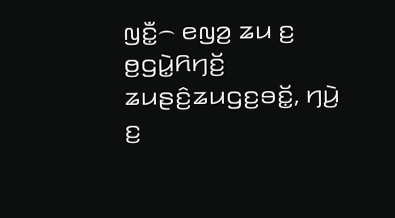ꤜꤢꤪ꤭꤮ ꤕꤜꤤ꤬ ꤘꤣ ꤢ꤬ ꤥ꤬ꤞꤣꤧ꤭ꤖꤚꤢꤩ꤬ ꤘꤣꤔꤢꤨ꤬ꤘꤣꤞꤢ꤬ꤋꤢꤩ꤭, ꤚꤣꤧ꤬ ꤢ꤬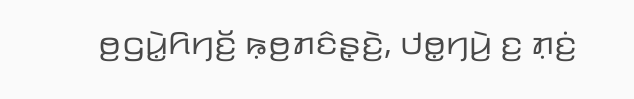ꤥ꤬ꤞꤣꤧ꤭ꤖꤚꤢꤩ꤬ ꤒ꤫ꤥ꤬ꤊꤢꤨꤔ꤫ꤢꤧ꤬, ꤓꤥ꤭ꤚꤣꤧ꤬ ꤢ꤬ ꤊ꤫ꤢꤦ꤬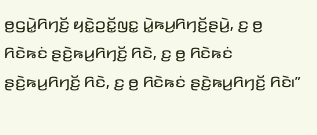ꤥ꤬ꤞꤣꤧ꤭ꤖꤚꤢꤩ꤬ ꤟꤢꤧ꤭ꤑꤢꤩ꤭ꤜꤢ꤭ ꤣꤧ꤭ꤒꤣ꤬ꤖꤚꤢꤩ꤬ꤔꤣꤧ꤬, ꤢ꤬ ꤥ꤬ ꤖꤢꤧꤒꤢꤦ ꤔꤢꤧ꤬ꤒꤣ꤬ꤖꤚꤢꤩ꤬ ꤖꤢꤧ, ꤢ꤬ ꤥ꤬ ꤖꤢꤧꤒꤢꤦ ꤔꤢꤧ꤬ꤒꤣ꤬ꤖꤚꤢꤩ꤬ ꤖꤢꤧ, ꤢ꤬ ꤥ꤬ ꤖꤢꤧꤒꤢꤦ ꤔꤢꤧ꤬ꤒꤣ꤬ꤖꤚꤢꤩ꤬ ꤖꤢꤧ꤯”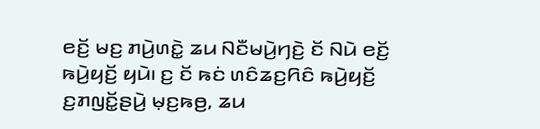ꤕꤢꤩ꤬ ꤗꤢ꤬ ꤊꤣꤧ꤬ꤛꤢꤧ꤭ ꤘꤣ ꤡꤢꤪꤗꤣꤧ꤬ꤚꤢꤧ꤬ ꤢꤩ ꤡꤣꤧ ꤕꤢꤩ꤬ ꤒꤣꤧ꤬ꤟꤢꤩ꤬ ꤟꤣꤧ꤯ ꤢ꤬ ꤢꤩ ꤒꤢꤦ ꤛꤢꤨꤘꤢ꤬ꤖꤢꤨ ꤒꤣꤧ꤬ꤟꤢꤩ꤬ ꤢ꤬ꤊꤜꤢꤩ꤭ꤔꤣꤧ꤬ ꤗ꤫ꤢ꤬ꤒꤥ꤬, ꤘꤣ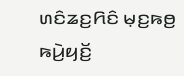ꤛꤢꤨꤘꤢ꤬ꤖꤢꤨ ꤗ꤫ꤢ꤬ꤒꤥ꤬ ꤒꤣꤧ꤬ꤟꤢꤩ꤬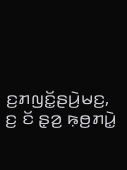ꤢ꤬ꤊꤜꤢꤩ꤭ꤔꤣꤧ꤬ꤗꤢ꤬, ꤢ꤬ ꤢꤩ ꤔ꤫ꤤ꤬ ꤒ꤫ꤥ꤬ꤊꤣꤧ꤭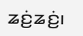ꤘꤢꤦ꤬ꤘꤢꤦ꤬꤯